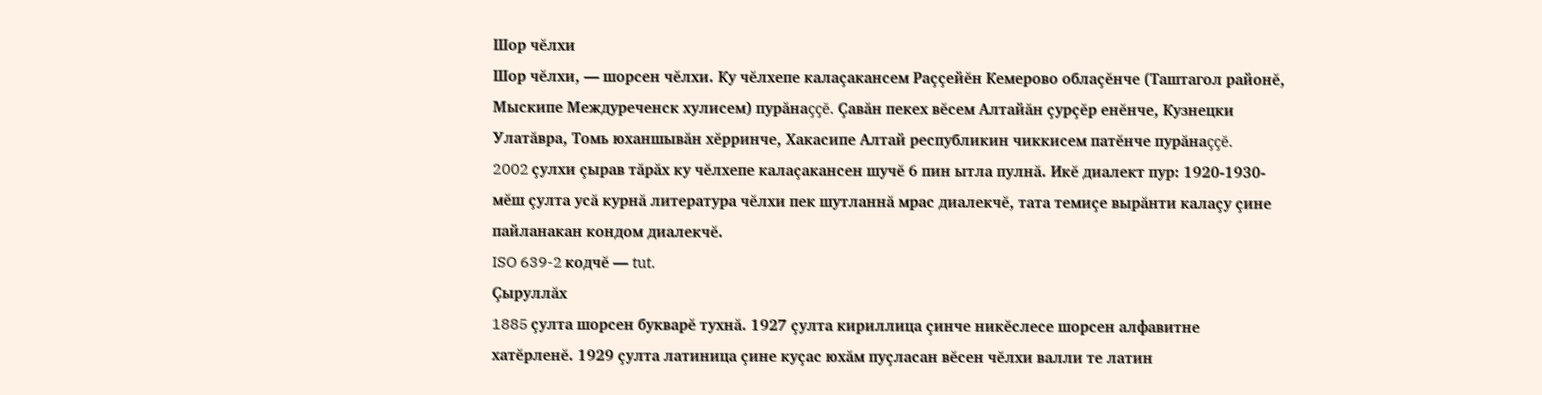Шор чĕлхи
Шор чĕлхи, — шорсен чĕлхи. Ку чĕлхепе калаçакансем Раççейĕн Кемерово облаçĕнче (Таштагол районĕ, Мыскипе Междуреченск хулисем) пурăнаççĕ. Çавăн пекех вĕсем Алтайăн çурçĕр енĕнче, Кузнецки Улатăвра, Томь юханшывăн хĕрринче, Хакасипе Алтай республикин чиккисем патĕнче пурăнаççĕ.
2002 çулхи çырав тăрăх ку чĕлхепе калаçакансен шучĕ 6 пин ытла пулнă. Икĕ диалект пур: 1920-1930-мĕш çулта усă курнă литература чĕлхи пек шутланнă мрас диалекчĕ, тата темиçе вырăнти калаçу çине пайланакан кондом диалекчĕ.
ISO 639-2 кодчĕ — tut.
Çыруллăх
1885 çулта шорсен букварĕ тухнă. 1927 çулта кириллица çинче никĕслесе шорсен алфавитне хатĕрленĕ. 1929 çулта латиница çине куçас юхăм пуçласан вĕсен чĕлхи валли те латин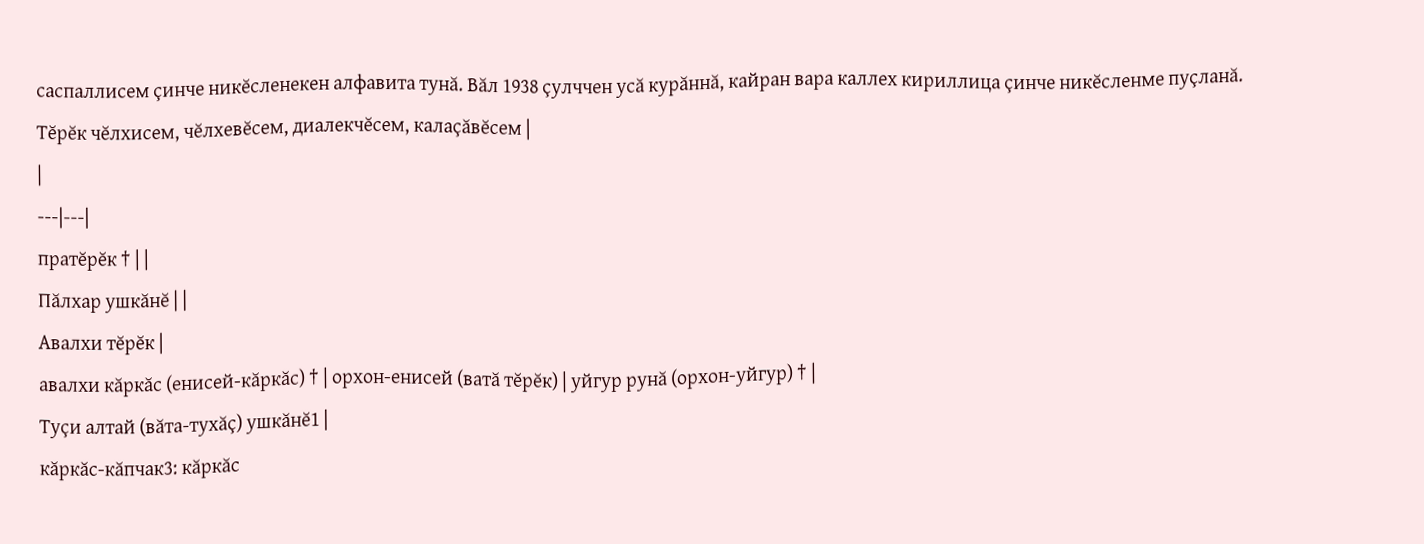саспаллисем çинче никĕсленекен алфавита тунă. Вăл 1938 çулччен усă курăннă, кайран вара каллех кириллица çинче никĕсленме пуçланă.
Тĕрĕк чĕлхисем, чĕлхевĕсем, диалекчĕсем, калаçăвĕсем |
|
---|---|
пратĕрĕк † | |
Пăлхар ушкăнĕ | |
Авалхи тĕрĕк |
авалхи кăркăс (енисей-кăркăс) † | орхон-енисей (ватă тĕрĕк) | уйгур рунă (орхон-уйгур) † |
Туçи алтай (вăта-тухăç) ушкăнĕ1 |
кăркăс-кăпчак3: кăркăс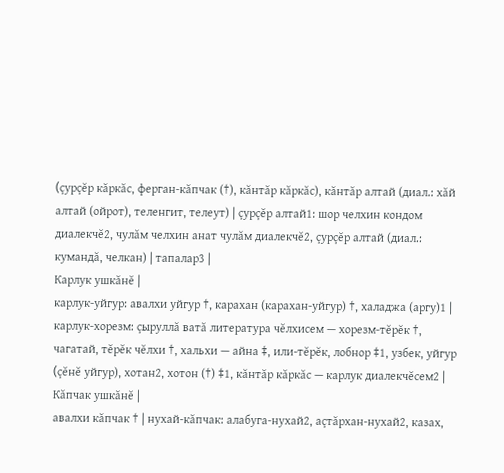(çурçĕр кăркăс, ферган-кăпчак (†), кăнтăр кăркăс), кăнтăр алтай (диал.: хăй алтай (ойрот), теленгит, телеут) | çурçĕр алтай1: шор челхин кондом диалекчĕ2, чулăм челхин анат чулăм диалекчĕ2, çурçĕр алтай (диал.: кумандă, челкан) | тапалар3 |
Карлук ушкăнĕ |
карлук-уйгур: авалхи уйгур †, карахан (карахан-уйгур) †, халаджа (аргу)1 | карлук-хорезм: çыруллă ватă литература чĕлхисем — хорезм-тĕрĕк †, чагатай, тĕрĕк чĕлхи †, хальхи — айна ‡, или-тĕрĕк, лобнор ‡1, узбек, уйгур (çĕнĕ уйгур), хотан2, хотон (†) ‡1, кăнтăр кăркăс — карлук диалекчĕсем2 |
Кăпчак ушкăнĕ |
авалхи кăпчак † | нухай-кăпчак: алабуга-нухай2, аçтăрхан-нухай2, казах,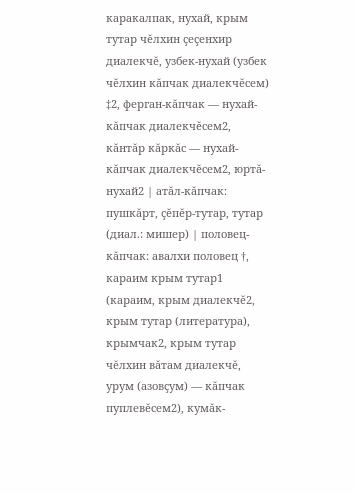каракалпак, нухай, крым тутар чĕлхин çеçенхир диалекчĕ, узбек-нухай (узбек чĕлхин кăпчак диалекчĕсем) ‡2, ферган-кăпчак — нухай-кăпчак диалекчĕсем2, кăнтăр кăркăс — нухай-кăпчак диалекчĕсем2, юртă-нухай2 | атăл-кăпчак: пушкăрт, çĕпĕр-тутар, тутар (диал.: мишер) | половец-кăпчак: авалхи половец †, караим крым тутар1 (караим, крым диалекчĕ2, крым тутар (литература), крымчак2, крым тутар чĕлхин вăтам диалекчĕ, урум (азовçум) — кăпчак пуплевĕсем2), кумăк-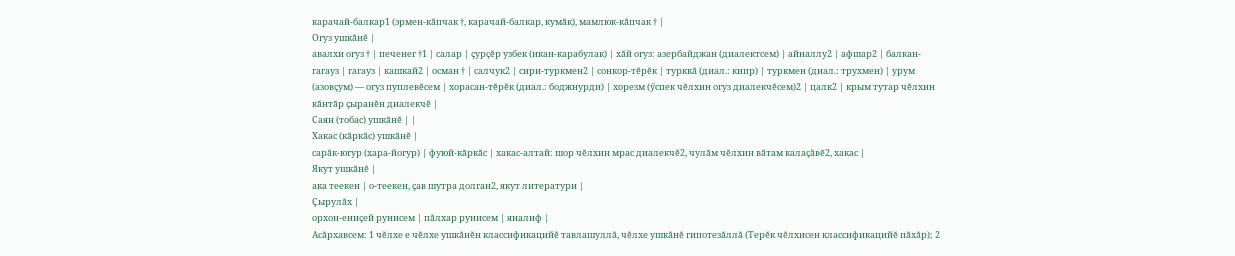карачай-балкар1 (эрмен-кăпчак †, карачай-балкар, кумăк), мамлюк-кăпчак † |
Огуз ушкăнĕ |
авалхи огуз † | печенег †1 | салар | çурçĕр узбек (икан-карабулак) | хăй огуз: азербайджан (диалектсем) | айналлу2 | афшар2 | балкан-гагауз | гагауз | кашкай2 | осман † | салчук2 | сири-туркмен2 | сонкор-тĕрĕк | турккă (диал.: кипр) | туркмен (диал.: трухмен) | урум (азовçум) — огуз пуплевĕсем | хорасан-тĕрĕк (диал.: боджнурди) | хорезм (ӳспек чĕлхин огуз диалекчĕсем)2 | цалк2 | крым тутар чĕлхин кăнтăр çыранĕн диалекчĕ |
Саян (тобас) ушкăнĕ | |
Хакас (кăркăс) ушкăнĕ |
сарăк-югур (хара-йогур) | фуюй-кăркăс | хакас-алтай: шор чĕлхин мрас диалекчĕ2, чулăм чĕлхин вăтам калаçăвĕ2, хакас |
Якут ушкăнĕ |
ака теекен | о-теекен, çав шутра долган2, якут литератури |
Çырулăх |
орхон-ениçей рунисем | пăлхар рунисем | яналиф |
Асăрхавсем: 1 чĕлхе е чĕлхе ушкăнĕн классификацийĕ тавлашуллă, чĕлхе ушкăнĕ гипотезăллă (Терĕк чĕлхисен классификацийĕ пăхăр); 2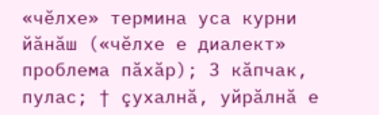«чĕлхе» термина уса курни йăнăш («чĕлхе е диалект» проблема пăхăр); 3 кăпчак, пулас; † çухалнă, уйрăлнă е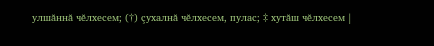улшăннă чĕлхесем; (†) çухалнă чĕлхесем, пулас; ‡ хутăш чĕлхесем |